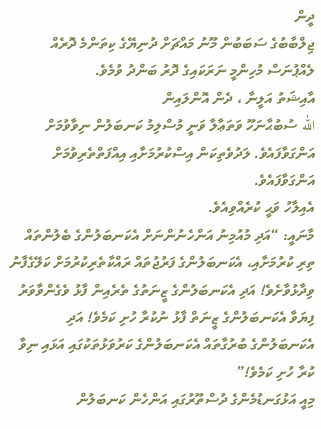ދީން
ޖިލްބާބުގެ ސަބަބުން މޫނު މައްޗަށް ދުނިޔޭގެ ކިތަންމެ ދޮރެއް ލެއްޕުނަސް މުހިންމީ ނަރަކައިގެ ދޮރު ބަންދު ވުމެވެ.
އާއިޝަތު އަލީނާ ، ދެން އޮންލައިން
الله ސުބުޙާނަހޫ ވަތަޢާލާ ވަނީ މުސްލިމު ކަނބަލުން ނިވާވުމަށް އަންގަވާފައެވެ. ލަދުވެތިކަން އިސްކުރުމަށާއި އިއްފަތްތެރިވުމަށް އަންގަވާފައެވެ.
އެއިލާހު ވަޙީ ކުރެއްވިއެވެ.
މާނައީ: “އަދި މުއުމިނު އަންހެނުންނަށް އެކަނބަލުންގެ ބެލުންތައް ތިރި ކުރުމަށާއި، އެކަނބަލުންގެ ފަރުޖުތައް ރައްކާތެރިކުރުމަށް ކަލޭގެފާނު ވިދާޅުވާށެވެ! އަދި އެކަނބަލުންގެ ޒީނަތުގެ ތެރެއިން ފާޅު ވެގެންވާވަރު ފިޔަވާ އެކަނބަލުންގެ ޒީނަތް ފާޅު ނުކުރާ ހުށި ކަމެވެ! އަދި އެކަނބަލުންގެ ބުރުގާތައް އެކަނބަލުންގެ ކަރުވަޅުތަކުގައި އަޅައި ނިވާ ކުރާ ހުށި ކަމެވެ!”
މިއީ އަޅުގަނޑުމެންގެ ދުސްތޫރުގައި އަންހެން ކަނބަލުން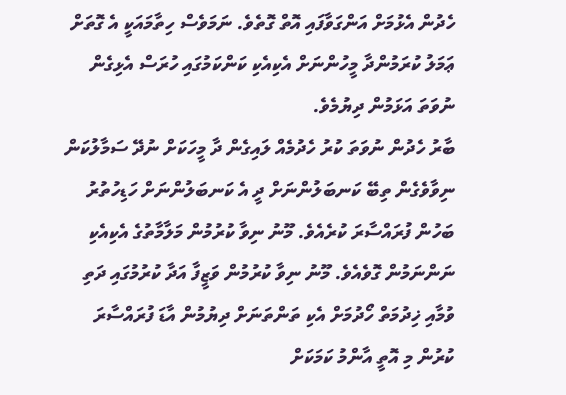ހެދުން އެޅުމަށް އަންގަވާފައި އޮތް ގޮތެވެ. ނަމަވެސް ހިތާމައަކީ އެ ގޮތަށް ޢަމަލު ކުރަމުންދާ މީހުންނަށް އެކިއެކި ކަންކަމުގައި ހުރަސް އެޅިގެން ނުވަތަ އަޅަމުން ދިޔުމެވެ.
ބާރު ހެދުން ނުވަތަ ކުރު ހެދުމެއް ލައިގެން ދާ މީހަކަށް ނުދޭ ސަމާލުކަން ނިވާވެގެން ތިބޭ ކަނބަލުންނަށް ދީ އެ ކަނބަލުންނަށް ހަޑިހުތުރު ބަހުން ފުރައްސާރަ ކުރެއެވެ. މޫނު ނިވާ ކުރުމުން މަލާމާތުގެ އެކިއެކި ނަންނަމުން ގޮވެއެވެ. މޫނު ނިވާ ކުރުމުން ވަޒީފާ އަދާ ކުރުމުގައި ދަތި ވުމާއި ޚިދުމަތް ހޯދުމަށް އެކި ތަންތަނަށް ދިޔުމުން އާޑަ ފުރައްސާރަ ކުރުން މި އޮތީ އާންމު ކަމަކަށް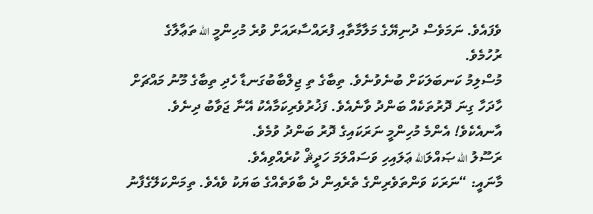ވެފައެވެ. ނަމަވެސް ދުނިޔޭގެ މަލާމާތާއި ފުރައްސާރައަށް ވުރެ މުހިންމީ الله ތަޢާލާގެ ރުހުމެވެ.
މުސްލިމު ކަނބަލަކަށް ބުނެވުނެވެ. ތިބާގެ ތި ޖިލްބާބުގަނޑާ ހެދި ތިބާގެ މޫނު މައްޗަށް ހާދަހާ ގިނަ ދޮރުތަކެއް ބަންދު ވާނެއެވެ. ފަޚުރުވެރިކަމާއެކު އޭނާ ޖަވާބު ދިނެވެ. އާނއެކެވެ! އެންމެ މުހިންމީ ނަރަކައިގެ ދޮރު ބަންދު ވުމެވެ.
ރަސޫލު الله ޞައްލަالله ޢަލައިހި ވަސައްލަމަ ހަދީޘް ކުރެއްވިއެވެ.
މާނައީ: “ނަރަކަ ވަންތަވެރިންގެ ތެރެއިން ދެ ބާވަތެއްގެ ބަޔަކު ވެއެވެ. ތިމަންކަލޭގެފާނު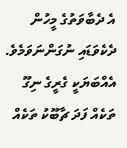އެ ދެބާވަތުގެ މީހުން ދެކެވަޑައި ނުގަންނަވަމެވެ. އެއްބަޔަކީ ގެރީގެ ނިގޫ ތަކެއް ފަދަ ޗާބޫކު ތަކެއް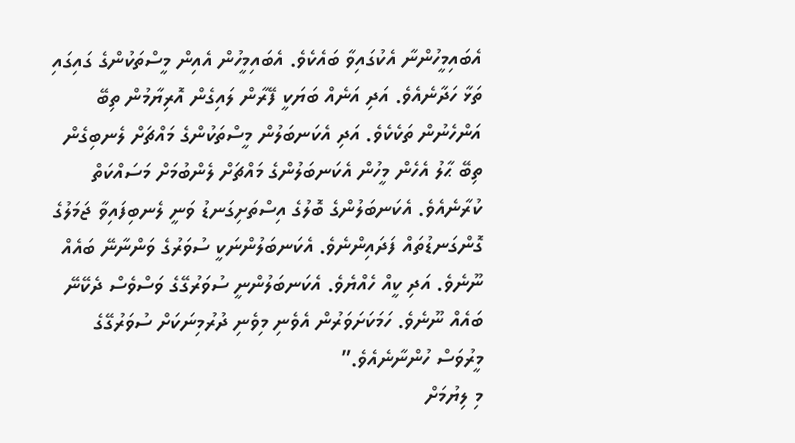އެބައިމީހުންނާ އެކުގައިވާ ބައެކެވެ. އެބައިމީހުން އެއިން މީސްތަކުންގެ ގައިގައި ތަޅާ ހަދާނެއެވެ. އަދި އަނެއް ބަޔަކީ ފޭރާން ލައިގެން އޮރިޔާމުން ތިބޭ އަންހެނުން ތަކެކެވެ. އަދި އެކަނބަލުން މީސްތަކުންގެ މައްޗަށް ލެނބިގެން ތިބޭ ޙާލު އެހެން މީހުން އެކަނބަލުންގެ މައްޗަށް ލެންބުމަށް މަސައްކަތް ކުރާނެއެވެ. އެކަނބަލުންގެ ބޮލުގެ އިސްތަށިގަނޑު ވަނީ ލެނބިފައިވާ ޖަމަލުގެ ގޮންގަނޑުތައް ފަދައިންނެވެ. އެކަނބަލުންނަކީ ސުވަރުގެ ވަންނާނޭ ބައެއް ނޫނެވެ. އަދި ކީއް ހެއްޔެވެ. އެކަނބަލުންނީ ސުވަރުގޭގެ ވަސްވެސް ދެކޭނޭ ބައެއް ނޫނެވެ. ހަމަކަށަވަރުން އެވެނި މިވެނި ދުރުމިނަކަށް ސުވަރުގޭގެ މީރުވަސް ހުންނާނެއެވެ.”
މި ލިޔުމަށް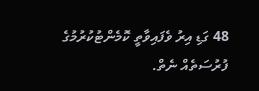48 ގަޑި އިރު ވެފައިވާތީ ކޮމެންޓުކުރުމުގެ ފުރުސަތެއް ނެތް.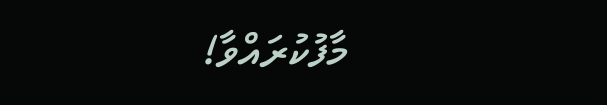މާފުކުރައްވާ!